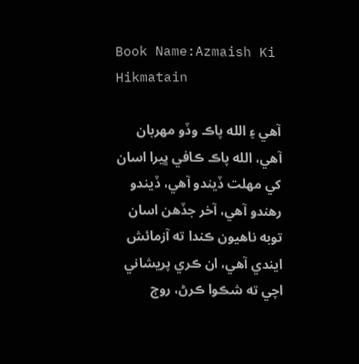Book Name:Azmaish Ki Hikmatain

آهي ۽ الله پاڪ وڏو مهربان آهي، الله پاڪ ڪافي ڀيرا اسان کي مهلت ڏيندو آهي، ڏيندو رهندو آهي، آخر جڏهن اسان توبه ناهيون ڪندا ته آزمائش ايندي آهي، ان ڪري پريشاني اچي ته شڪوا ڪرڻ، روڄ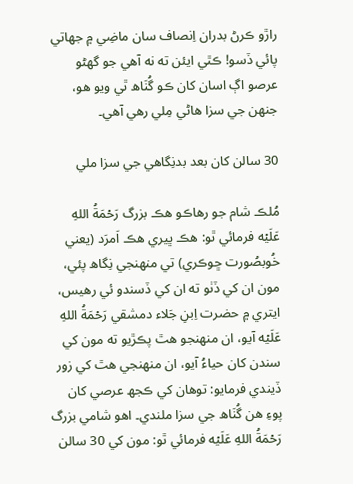راڙو ڪرڻ بدران اِنصاف سان ماضِي ۾ جھاتي پائي ڏسو! ڪٿي ايئن ته نه آهي جو گھڻو عرصو اڳ اسان کان ڪو گُنَاھ ٿي ويو هو، جنهن جي سزا هاڻي مِلي رهي آهي۔

30 سالن کان بعد بدنِگاهي جي سزا ملي

مُلڪ شام جو رهاڪو هڪ بزرگ رَحۡمَةُ اللهِ عَلَيۡه فرمائي ٿو: هڪ ڀيري هڪ اَمرَد (يعني خُوبصُورت ڇوڪري) تي منهنجي نِگاھ پئي، مون ان کي ڏٺو ته ان کي ڏسندو ئي رهيس، ايتري ۾ حضرت اِبنِ جَلاء دمشقي رَحۡمَةُ اللهِ عَلَيۡه آيو، ان منهنجو هٿ پڪڙيو ته مون کي سندن کان حياءُ آيو، ان منهنجي هٿ کي زور ڏيندي فرمايو: توهان کي ڪجھ عرصي کان پوءِ هن گُنَاھ جي سزا ملندي۔ اهو شامي بزرگ رَحۡمَةُ اللهِ عَلَيۡه فرمائي ٿو: مون کي 30 سالن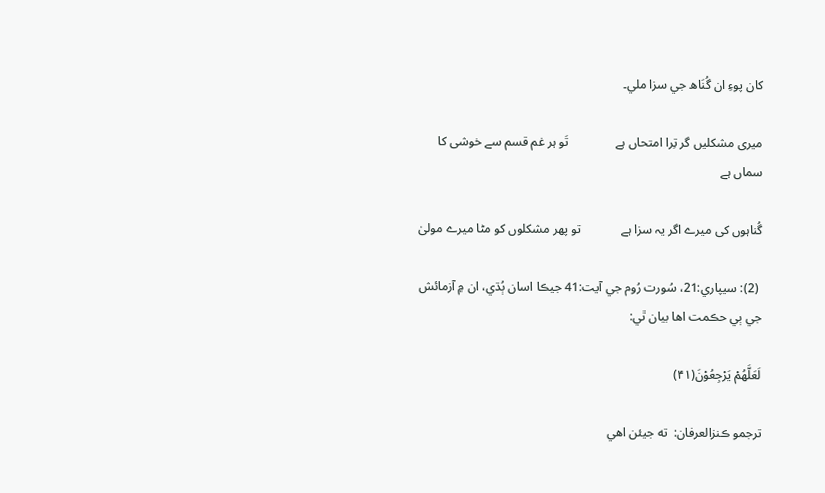کان پوءِ ان گُنَاھ جي سزا ملي۔

میری مشکلیں گر تِرا امتحاں ہے               تَو ہر غم قسم سے خوشی کا سماں ہے

گُناہوں کی میرے اگر یہ سزا ہے             تو پھر مشکلوں کو مٹا میرے مولیٰ

 (2): سيپاري:21، سُورت رُوم جي آيت:41 جيڪا اسان ٻُڌي، ان ۾ آزمائش جي ٻي حڪمت اها بيان ٿي:

لَعَلَّهُمْ یَرْجِعُوْنَ(۴۱)

ترجمو ڪنزالعرفان:  ته جيئن اهي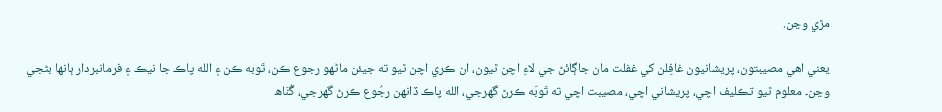مڙي وڃن.

يعني اهي مصيبتون، پريشانيون غافِلن کي غفلت مان جاڳائڻ جي لاءِ اچن ٿيون، ان ڪري اچن ٿيو ته جيئن ماڻهو رجوع ڪن، تَوبه ڪن ۽ الله پاڪ جا نيڪ ۽ فرمانبردار ٻانها بڻجي وڃن۔ معلوم ٿيو تڪليف اچي، پريشاني اچي، مصيبت اچي ته تَوبَه ڪرڻ گھرجي، الله پاڪ ڏانهن رجُوع ڪرڻ گھرجي، گُنَاھ